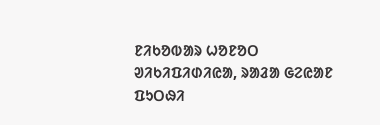ᱱᱤᱠᱚᱵᱟᱨ ᱦᱚᱱᱚᱛ
ᱣᱤᱠᱤᱯᱤᱰᱤᱭᱟ, ᱨᱟᱲᱟ ᱜᱮᱭᱟᱱ ᱯᱩᱛᱷᱤ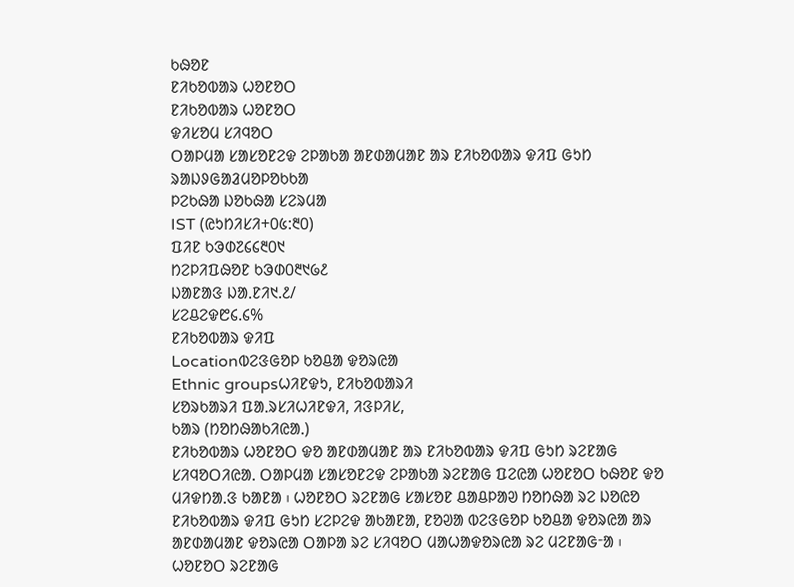ᱠᱷᱚᱱ
ᱱᱤᱠᱚᱵᱟᱨ ᱦᱚᱱᱚᱛ
ᱱᱤᱠᱚᱵᱟᱨ ᱦᱚᱱᱚᱛ
ᱫᱤᱥᱚᱢ ᱥᱤᱧᱚᱛ
ᱛᱟᱞᱢᱟ ᱥᱟᱥᱚᱱᱮᱫ ᱮᱞᱟᱠᱟ ᱟᱱᱰᱟᱢᱟᱱ ᱟᱨ ᱱᱤᱠᱚᱵᱟᱨ ᱫᱤᱯ ᱜᱩᱴ
ᱨᱟᱡᱽᱜᱟᱲᱢᱚᱞᱚᱠᱠᱟ
ᱞᱮᱠᱷᱟ ᱡᱚᱠᱷᱟ ᱥᱮᱨᱢᱟ
IST (ᱭᱩᱴᱤᱥᱤ+᱐᱕:᱓᱐)
ᱯᱤᱱ ᱠᱳᱰ᱗᱔᱔᱓᱐᱑
ᱴᱮᱞᱤᱯᱷᱚᱱ ᱠᱳᱰ᱐᱓᱑᱙᱒
ᱡᱟᱱᱟᱝ ᱡᱟᱹᱱᱤ᱑.᱒/
ᱥᱮᱪᱮᱫ᱘᱔.᱔%
ᱱᱤᱠᱚᱵᱟᱨ ᱫᱤᱯ
Locationᱵᱮᱝᱜᱚᱞ ᱠᱚᱪᱟ ᱫᱚᱨᱭᱟ
Ethnic groupsᱦᱤᱱᱫᱩ, ᱱᱤᱠᱚᱵᱟᱨᱤ
ᱥᱚᱨᱠᱟᱨᱤ ᱯᱟᱹᱨᱥᱤᱦᱤᱱᱫᱤ, ᱤᱝᱞᱤᱥ,
ᱠᱟᱨ (ᱴᱚᱴᱷᱟᱠᱤᱭᱟᱹ)
ᱱᱤᱠᱚᱵᱟᱨ ᱦᱚᱱᱚᱛ ᱫᱚ ᱟᱱᱰᱟᱢᱟᱱ ᱟᱨ ᱱᱤᱠᱚᱵᱟᱨ ᱫᱤᱯ ᱜᱩᱴ ᱨᱮᱱᱟᱜ ᱥᱤᱧᱚᱛᱤᱭᱟᱹ ᱛᱟᱞᱢᱟ ᱥᱟᱥᱚᱱᱮᱫ ᱮᱞᱟᱠᱟ ᱨᱮᱱᱟᱜ ᱯᱮᱭᱟ ᱦᱚᱱᱚᱛ ᱠᱷᱚᱱ ᱫᱚ ᱢᱤᱫᱴᱟᱹᱝ ᱠᱟᱱᱟ ᱾ ᱦᱚᱱᱚᱛ ᱨᱮᱱᱟᱜ ᱥᱟᱥᱚᱱ ᱪᱟᱪᱞᱟᱣ ᱴᱚᱴᱷᱟ ᱨᱮ ᱡᱚᱭᱚ ᱱᱤᱠᱚᱵᱟᱨ ᱫᱤᱯ ᱜᱩᱴ ᱥᱮᱞᱮᱫ ᱟᱠᱟᱱᱟ, ᱱᱚᱣᱟ ᱵᱮᱝᱜᱚᱞ ᱠᱚᱪᱟ ᱫᱚᱨᱭᱟ ᱟᱨ ᱟᱱᱰᱟᱢᱟᱱ ᱫᱚᱨᱭᱟ ᱛᱟᱞᱟ ᱨᱮ ᱥᱤᱧᱚᱛ ᱢᱟᱦᱟᱫᱚᱨᱭᱟ ᱨᱮ ᱢᱮᱱᱟᱜᱼᱟ ᱾ ᱦᱚᱱᱚᱛ ᱨᱮᱱᱟᱜ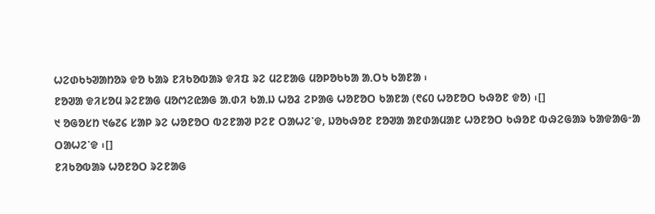ᱦᱮᱰᱠᱩᱣᱟᱴᱚᱨ ᱫᱚ ᱠᱟᱨ ᱱᱤᱠᱚᱵᱟᱨ ᱫᱤᱯ ᱨᱮ ᱢᱮᱱᱟᱜ ᱢᱚᱞᱚᱠᱠᱟ ᱟᱹᱛᱩ ᱠᱟᱱᱟ ᱾
ᱱᱚᱣᱟ ᱫᱤᱥᱚᱢ ᱨᱮᱱᱟᱜ ᱢᱚᱬᱮᱭᱟᱜ ᱟᱹᱰᱤ ᱠᱟᱹᱡ ᱦᱚᱲ ᱮᱞᱟᱜ ᱦᱚᱱᱚᱛ ᱠᱟᱱᱟ (᱖᱔᱐ ᱦᱚᱱᱚᱛ ᱠᱷᱚᱱ ᱫᱚ) ᱾[]
᱑ ᱚᱜᱚᱥᱴ ᱑᱙᱗᱔ ᱥᱟᱞ ᱨᱮ ᱦᱚᱱᱚᱛ ᱵᱮᱱᱟᱣ ᱞᱮᱱ ᱛᱟᱦᱮᱸᱫ, ᱡᱚᱠᱷᱚᱱ ᱱᱚᱣᱟ ᱟᱱᱰᱟᱢᱟᱱ ᱦᱚᱱᱚᱛ ᱠᱷᱚᱱ ᱵᱷᱮᱜᱟᱨ ᱠᱟᱫᱟᱜᱼᱟ ᱛᱟᱦᱮᱸᱫ ᱾[]
ᱱᱤᱠᱚᱵᱟᱨ ᱦᱚᱱᱚᱛ ᱨᱮᱱᱟᱜ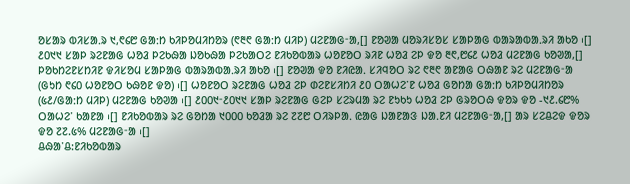ᱚᱥᱟᱨ ᱵᱤᱥᱟᱹᱨ ᱑,᱖᱔᱘ ᱜᱟᱺᱴ ᱠᱤᱞᱚᱢᱤᱴᱚᱨ (᱖᱓᱖ ᱜᱟᱺᱴ ᱢᱤᱞ) ᱢᱮᱱᱟᱜᱼᱟ,[] ᱱᱚᱣᱟ ᱢᱚᱨᱤᱥᱚᱥ ᱥᱟᱞᱟᱜ ᱵᱟᱨᱟᱵᱟᱹᱨᱤ ᱟᱠᱚ ᱾[]
᱒᱐᱑᱑ ᱥᱟᱞ ᱨᱮᱱᱟᱜ ᱦᱚᱲ ᱞᱮᱠᱷᱟ ᱡᱚᱠᱷᱟ ᱞᱮᱠᱟᱛᱮ ᱱᱤᱠᱚᱵᱟᱨ ᱦᱚᱱᱚᱛ ᱨᱤᱱ ᱦᱚᱲ ᱮᱞ ᱫᱚ ᱓᱖,᱘᱔᱒ ᱦᱚᱲ ᱢᱮᱱᱟᱜ ᱠᱚᱣᱟ,[] ᱞᱚᱠᱴᱮᱱᱥᱴᱤᱱ ᱫᱤᱥᱚᱢ ᱥᱟᱞᱟᱜ ᱵᱟᱨᱟᱵᱟᱹᱨᱤ ᱟᱠᱚ ᱾[] ᱱᱚᱣᱟ ᱫᱚ ᱱᱤᱭᱟᱹ ᱥᱤᱧᱚᱛ ᱨᱮ ᱖᱓᱖ ᱟᱱᱟᱜ ᱛᱷᱟᱱ ᱨᱮ ᱢᱮᱱᱟᱜᱼᱟ (ᱜᱩᱴ ᱖᱔᱐ ᱦᱚᱱᱚᱛ ᱠᱷᱚᱱ ᱫᱚ) ᱾[] ᱦᱚᱱᱚᱛ ᱨᱮᱱᱟᱜ ᱦᱚᱲ ᱮᱞ ᱰᱮᱱᱥᱤᱴᱤ ᱒᱐ ᱛᱟᱦᱮᱸᱱ ᱦᱚᱲ ᱜᱚᱴᱟ ᱜᱟᱺᱴ ᱠᱤᱞᱚᱢᱤᱴᱚᱨ (᱕᱒/ᱜᱟᱺᱴ ᱢᱤᱞ) ᱢᱮᱱᱟᱜ ᱠᱚᱣᱟ ᱾[] ᱒᱐᱐᱑ᱼ᱒᱐᱑᱑ ᱥᱟᱞ ᱨᱮᱱᱟᱜ ᱜᱮᱞ ᱥᱮᱨᱢᱟ ᱨᱮ ᱱᱩᱠᱩ ᱦᱚᱲ ᱮᱞ ᱜᱨᱚᱛᱷ ᱫᱚᱨ ᱫᱚ -᱑᱒.᱔᱘% ᱛᱟᱦᱮᱸ ᱠᱟᱱᱟ ᱾[] ᱱᱤᱠᱚᱵᱟᱨ ᱨᱮ ᱜᱚᱴᱟ ᱑᱐᱐᱐ ᱠᱚᱲᱟ ᱨᱮ ᱗᱗᱘ ᱛᱤᱨᱞᱟᱹ ᱭᱟᱜ ᱡᱟᱱᱟᱝ ᱡᱟᱹᱱᱤ ᱢᱮᱱᱟᱜᱼᱟ,[] ᱟᱨ ᱥᱮᱪᱮᱫ ᱫᱚᱨ ᱫᱚ ᱗᱗.᱕% ᱢᱮᱱᱟᱜᱼᱟ ᱾[]
ᱪᱷᱟᱸᱪ:ᱱᱤᱠᱚᱵᱟᱨ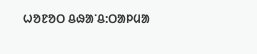ᱦᱚᱱᱚᱛ ᱪᱷᱟᱸᱪ:ᱛᱟᱞᱢᱟ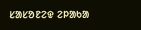ᱥᱟᱥᱚᱱᱮᱫ ᱮᱞᱟᱠᱟ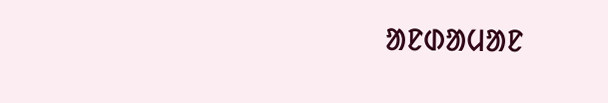ᱟᱱᱰᱟᱢᱟᱱ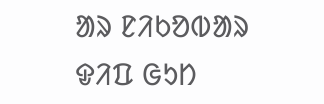ᱟᱨ ᱱᱤᱠᱚᱵᱟᱨ ᱫᱤᱯ ᱜᱩᱴ